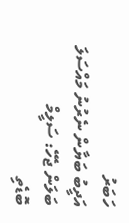ހަބަރު
އަދީބު ބަޔާން ނެރުނު މައްސަލަ ބަލަން ޖެހޭ: ސަލީމް
ބޮޑެތި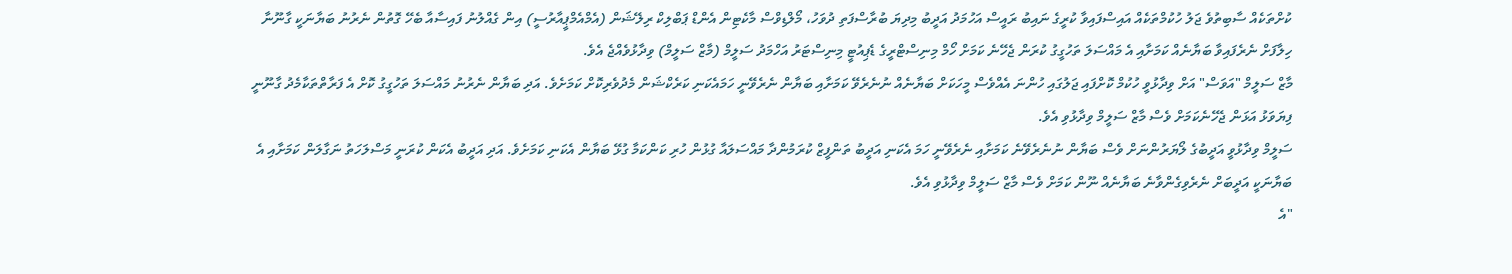ކުށްތަކެއް ސާބިތުވެ ޖަލު ހުކުމްތަކެއް އައިސްފައިވާ ކުރީގެ ނައިބު ރައީސް އަހުމަދު އަދީބު މިދިޔަ ބުރާސްފަތި ދުވަހު، މޯލްޑިވްސް މާކެޓިން އެންޑް ޕަބްލިކް ރިލޭޝަން (އެމްއެމްޕީއާރުސީ) އިން ގެއްލުނު ފައިސާއާ ބެހޭ ގޮތުން ނެރުނު ބަޔާނަކީ ގާނޫނާ ހިލާފަށް ނެރެފައިވާ ބަޔާނެއް ކަމަށާއި އެ މައްސަލަ ތަހުގީގު ކުރަން ޖެހޭނެ ކަމަށް ހޯމް މިނިސްޓްރީގެ ޑެޕިއުޓީ މިނިސްޓަރު އަހްމަދު ސަލީމް (މާޒް ސަލީމް) ވިދާޅުވެއްޖެ އެވެ.
މާޒް ސަލީމް "އަވަސް" އަށް ވިދާޅުވީ ހުކުމް ކޮށްފައި ޖަލުގައި ހުންނަ އެއްވެސް މީހަކަށް ބަޔާނެއް ނުނެރެވޭ ކަމަށާއި ބަޔާން ނެރެވޭނީ ހަމައެކަނި ކަރެކްޝަން މެދުވެރިކޮށް ކަމަށެވެ. އަދި ބަޔާން ނެރުނު މައްސަލަ ތަހުގީގު ކޮށް އެ ފަރާތްތަކާމެދު ގާނޫނީ ފިޔަވަޅު އަޅަން ޖެހޭނެކަމަށް ވެސް މާޒް ސަލީމް ވިދާޅުވި އެވެ.
ސަލީމް ވިދާޅުވީ އަދީބުގެ ލޯޔަރުންނަށް ވެސް ބަޔާން ނުނެރެވޭނެ ކަމަށާއި ނެރެވޭނީ ހަމަ އެކަނި އަދީބު ތަންފީޒް ކުރަމުންދާ މައްސަލައާ ގުޅުން ހުރި ކަންކަމާ ގުޅޭ ބަޔާން އެކަނި ކަމަށެވެ. އަދި އަދީބު އެކަން ކުރަނީ މަސްލަހަތު ނަގާލަން ކަމަށާއި އެ ބަޔާނަކީ އަދީބަށް ނެރެވިގެންވާނެ ބަޔާނެއް ނޫން ކަމަށް ވެސް މާޒް ސަލީމް ވިދާޅުވި އެވެ.
"އެ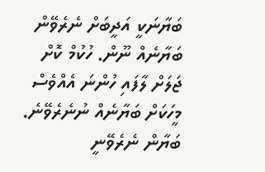ބަޔާނަކީ އަދީބަށް ނެރެވޭން ބަޔާނެއް ނޫން. ހުކުމް ކޮށް ޖަލަށް ލާފައި ހުންނަ އެއްވެސް މީހަކަށް ބަޔާނެއް ނުނެރެވޭނެ. ބަޔާން ނެރެވޭނީ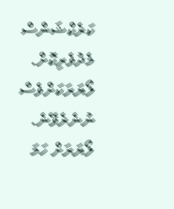ކަރެކްޝަންސް މެދުވެރިކޮށް. ލޯޔަރަކަށްވެސް ނުނެރެވޭނެ. ލޯޔަރަށް ހަމަ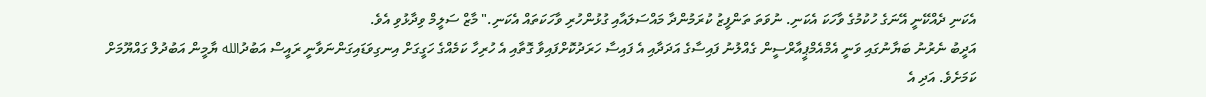އެކަނި ދެއްކޭނީ އޭނަގެ ހުކުމުގެ ވާހަކަ އެކަނި. ނުވަތަ ތަންފީޒު ކުރަމުންދާ މައްސަލައާއި ގުޅުންހުރި ވާހަކަތައް އެކަނި." މާޒް ސަލީމް ވިދާޅުވި އެވެ.
އަދީބު ނެރުނު ބަޔާނުގައި ވަނީ އެމްއެމްޕީއާރްސީން ގެއްލުނު ފައިސާގެ އަދަދާއި އެ ފައިސާ ހަރަދުކޮށްފައިވާ ގޮތާއި އެ ހުރިހާ ކަމެއްގެ ހަގީގަށް އިނގިވަޑައިގަންނަވާނީ ރައީސް އަބުދުالله ޔާމީން އަބުދުލް ގައްޔޫމަށް ކަމަށެވެ. އަދި އެ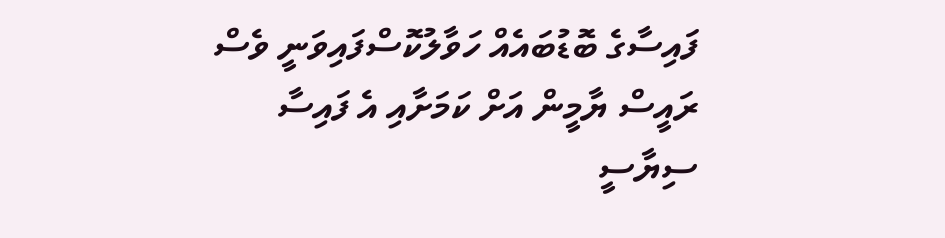ފައިސާގެ ބޮޑުބައެއް ހަވާލުކޮސްފައިވަނީ ވެސް ރައީސް ޔާމީން އަށް ކަމަށާއި އެ ފައިސާ ސިޔާސީ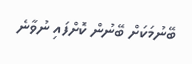ބޭނުމަކަށް ބޭނުން ކޮށްފައި ނުވާނެ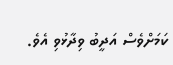ކަމަށްވެސް އަދީބު ވިދާޅުވި އެވެ.